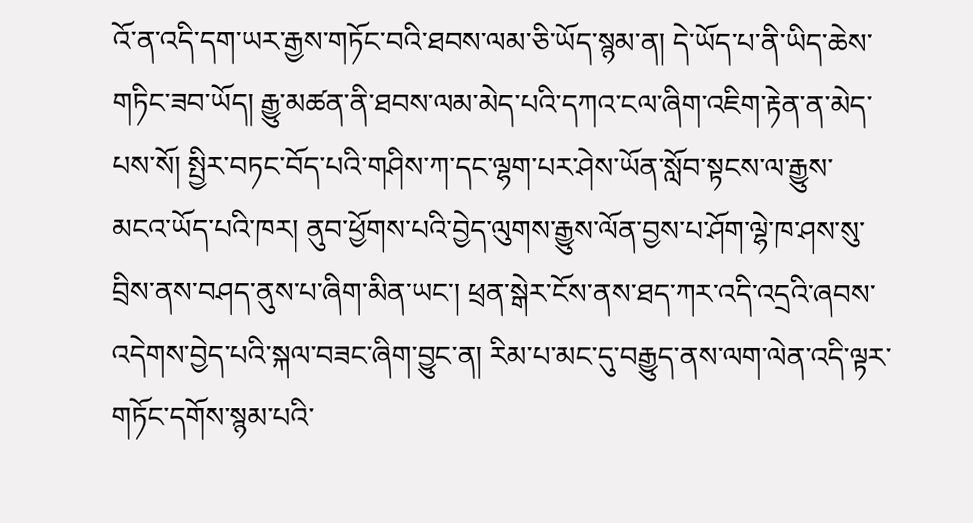འོ་ན་འདི་དག་ཡར་རྒྱས་གཏོང་བའི་ཐབས་ལམ་ཅི་ཡོད་སྙམ་ན། དེ་ཡོད་པ་ནི་ཡིད་ཆེས་གཏིང་ཟབ་ཡོད། རྒྱུ་མཚན་ནི་ཐབས་ལམ་མེད་པའི་དཀའ་ངལ་ཞིག་འཇིག་རྟེན་ན་མེད་པས་སོ། སྤྱིར་བཏང་བོད་པའི་གཤིས་ཀ་དང་ལྷག་པར་ཤེས་ཡོན་སློབ་སྟངས་ལ་རྒྱུས་མངའ་ཡོད་པའི་ཁར། ནུབ་ཕྱོགས་པའི་བྱེད་ལུགས་རྒྱུས་ལོན་བྱས་པ་ཤོག་ལྷེ་ཁ་ཤས་སུ་བྲིས་ནས་བཤད་ནུས་པ་ཞིག་མིན་ཡང་། ཕྲན་སྒེར་ངོས་ནས་ཐད་ཀར་འདི་འདྲའི་ཞབས་འདེགས་བྱེད་པའི་སྐལ་བཟང་ཞིག་བྱུང་ན། རིམ་པ་མང་དུ་བརྒྱུད་ནས་ལག་ལེན་འདི་ལྟར་གཏོང་དགོས་སྙམ་པའི་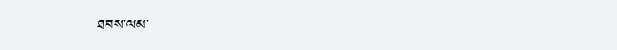ཐབས་ལམ་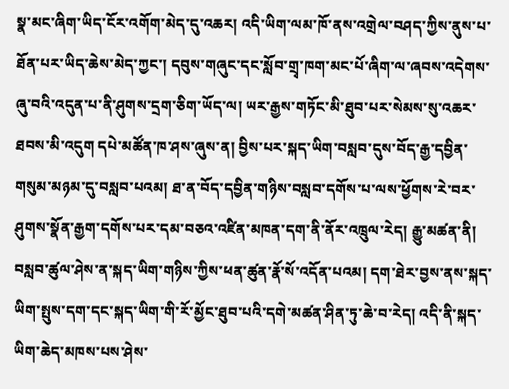སྣ་མང་ཞིག་ཡིད་ངོར་འགོག་མེད་དུ་འཆར། འདི་ཡིག་ལམ་ཁོ་ནས་འགྲེལ་བཤད་ཀྱིས་ནུས་པ་ཐོན་པར་ཡིད་ཆེས་མེད་ཀྱང་། དབུས་གཞུང་དང་སློབ་གྲྭ་ཁག་མང་པོ་ཞིག་ལ་ཞབས་འདེགས་ཞུ་བའི་འདུན་པ་ནི་ཤུགས་དྲག་ཅིག་ཡོད་ལ། ཡར་རྒྱས་གཏོང་མི་ཐུབ་པར་སེམས་སུ་འཆར་ཐབས་མི་འདུག དཔེ་མཚོན་ཁ་ཤས་ཞུས་ན། བྱིས་པར་སྐད་ཡིག་བསླབ་དུས་བོད་རྒྱ་དབྱིན་གསུམ་མཉམ་དུ་བསླབ་པའམ། ཐ་ན་བོད་དབྱིན་གཉིས་བསླབ་དགོས་པ་ལས་ཕྱོགས་རེ་བར་ཤུགས་སྣོན་རྒྱག་དགོས་པར་དམ་བཅའ་འཛིན་མཁན་དག་ནི་ནོར་འཁྲུལ་རེད། རྒྱུ་མཚན་ནི། བསླབ་ཚུལ་ཤེས་ན་སྐད་ཡིག་གཉིས་ཀྱིས་ཕན་ཚུན་རྣོ་སོ་འདོན་པའམ། དག་ཐེར་བྱས་ནས་སྐད་ཡིག་སྤུས་དག་དང་སྐད་ཡིག་གི་རོ་མྱོང་ཐུབ་པའི་དགེ་མཚན་ཤིན་ཏུ་ཆེ་བ་རེད། འདི་ནི་སྐད་ཡིག་ཆེད་མཁས་པས་ཤེས་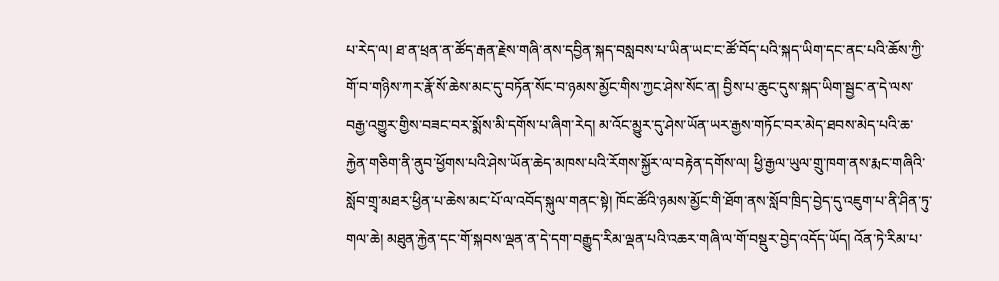པ་རེད་ལ། ཐ་ན་ཕྲན་ན་ཚོད་རྒན་རྗེས་གཞི་ནས་དབྱིན་སྐད་བསླབས་པ་ཡིན་ཡང་ང་ཚོ་བོད་པའི་སྐད་ཡིག་དང་ནང་པའི་ཆོས་ཀྱི་གོ་བ་གཉིས་ཀར་རྣོ་སོ་ཆེས་མང་དུ་བཏོན་སོང་བ་ཉམས་མྱོང་གིས་ཀྱང་ཤེས་སོང་ན། བྱིས་པ་ཆུང་དུས་སྐད་ཡིག་སྦྱང་ན་དེ་ལས་བརྒྱ་འགྱུར་གྱིས་བཟང་བར་སྨོས་མི་དགོས་པ་ཞིག་རེད། མ་འོང་མྱུར་དུ་ཤེས་ཡོན་ཡར་རྒྱས་གཏོང་བར་མེད་ཐབས་མེད་པའི་ཆ་རྐྱེན་གཅིག་ནི་ནུབ་ཕྱོགས་པའི་ཤེས་ཡོན་ཆེད་མཁས་པའི་རོགས་སྐྱོར་ལ་བརྟེན་དགོས་ལ། ཕྱི་རྒྱལ་ཡུལ་གྲུ་ཁག་ནས་རྨང་གཞིའི་སློབ་གྲྭ་མཐར་ཕྱིན་པ་ཆེས་མང་པོ་ལ་འབོད་སྐུལ་གནང་སྟེ། ཁོང་ཚོའི་ཉམས་མྱོང་གི་ཐོག་ནས་སློབ་ཁྲིད་བྱེད་དུ་འཇུག་པ་ནི་ཤིན་ཏུ་གལ་ཆེ། མཐུན་རྐྱེན་དང་གོ་སྐབས་ལྡན་ན་དེ་དག་བརྒྱུད་རིམ་ལྡན་པའི་འཆར་གཞི་ལ་གོ་བསྡུར་བྱེད་འདོད་ཡོད། འོན་ཏེ་རིམ་པ་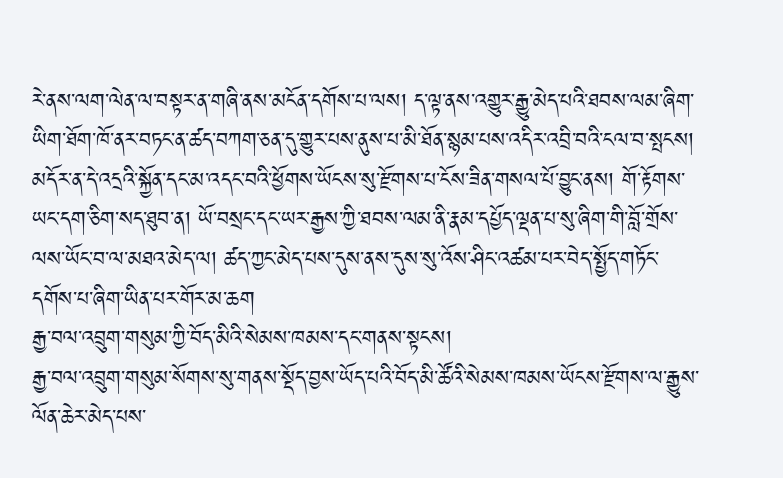རེ་ནས་ལག་ལེན་ལ་བསྟར་ན་གཞི་ནས་མངོན་དགོས་པ་ལས། ད་ལྟ་ནས་འགྱུར་རྒྱུ་མེད་པའི་ཐབས་ལམ་ཞིག་ཡིག་ཐོག་ཁོ་ནར་བཏང་ན་ཚད་བཀག་ཅན་དུ་གྱུར་པས་ནུས་པ་མི་ཐོན་སྙམ་པས་འདིར་འབྲི་བའི་ངལ་བ་སྤངས། མདོར་ན་དེ་འདྲའི་སྐྱོན་དང་མ་འདང་བའི་ཕྱོགས་ཡོངས་སུ་རྫོགས་པ་ངོས་ཟིན་གསལ་པོ་བྱུང་ནས། གོ་རྟོགས་ཡང་དག་ཅིག་སད་ཐུབ་ན། ཡོ་བསྲང་དང་ཡར་རྒྱས་ཀྱི་ཐབས་ལམ་ནི་རྣམ་དཔྱོད་ལྡན་པ་སུ་ཞིག་གི་བློ་གྲོས་ལས་ཡོང་བ་ལ་མཐའ་མེད་ལ། ཚད་ཀྱང་མེད་པས་དུས་ནས་དུས་སུ་འོས་ཤིང་འཚམ་པར་བེད་སྤྱོད་གཏོང་དགོས་པ་ཞིག་ཡིན་པར་གོར་མ་ཆག
རྒྱ་བལ་འབྲུག་གསུམ་ཀྱི་བོད་མིའི་སེམས་ཁམས་དང་གནས་སྟངས།
རྒྱ་བལ་འབྲུག་གསུམ་སོགས་སུ་གནས་སྡོད་བྱས་ཡོད་པའི་བོད་མི་ཚོའི་སེམས་ཁམས་ཡོངས་རྫོགས་ལ་རྒྱུས་ལོན་ཆེར་མེད་པས་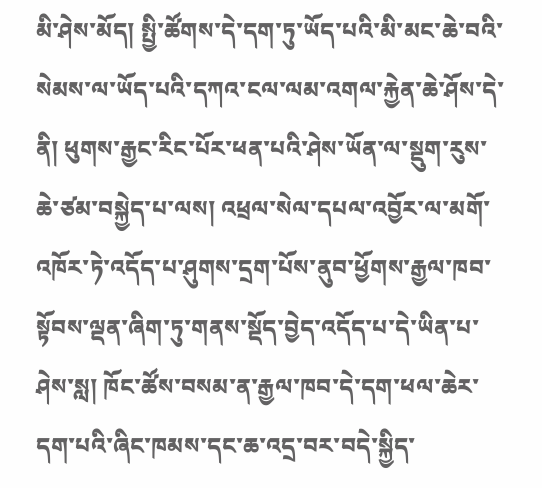མི་ཤེས་མོད། སྤྱི་ཚོགས་དེ་དག་ཏུ་ཡོད་པའི་མི་མང་ཆེ་བའི་སེམས་ལ་ཡོད་པའི་དཀའ་ངལ་ལམ་འགལ་རྐྱེན་ཆེ་ཤོས་དེ་ནི། ཕུགས་རྒྱང་རིང་པོར་ཕན་པའི་ཤེས་ཡོན་ལ་སྡུག་རུས་ཆེ་ཙམ་བསྐྱེད་པ་ལས། འཕྲལ་སེལ་དཔལ་འབྱོར་ལ་མགོ་འཁོར་ཏེ་འདོད་པ་ཤུགས་དྲག་པོས་ནུབ་ཕྱོགས་རྒྱལ་ཁབ་སྟོབས་ལྡན་ཞིག་ཏུ་གནས་སྡོད་བྱེད་འདོད་པ་དེ་ཡིན་པ་ཤེས་སླ། ཁོང་ཚོས་བསམ་ན་རྒྱལ་ཁབ་དེ་དག་ཕལ་ཆེར་དག་པའི་ཞིང་ཁམས་དང་ཆ་འདྲ་བར་བདེ་སྐྱིད་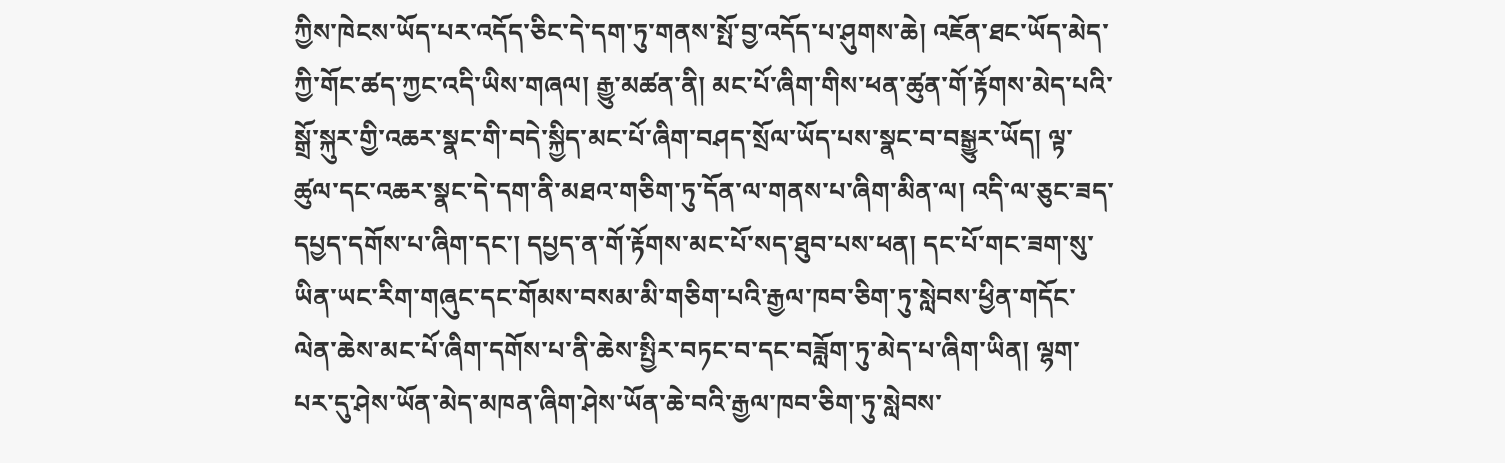ཀྱིས་ཁེངས་ཡོད་པར་འདོད་ཅིང་དེ་དག་ཏུ་གནས་སྤོ་བྱ་འདོད་པ་ཤུགས་ཆེ། འཇོན་ཐང་ཡོད་མེད་ཀྱི་གོང་ཚད་ཀྱང་འདི་ཡིས་གཞལ། རྒྱུ་མཚན་ནི། མང་པོ་ཞིག་གིས་ཕན་ཚུན་གོ་རྟོགས་མེད་པའི་སྒྲོ་སྐུར་གྱི་འཆར་སྣང་གི་བདེ་སྐྱིད་མང་པོ་ཞིག་བཤད་སྲོལ་ཡོད་པས་སྣང་བ་བསྒྱུར་ཡོད། ལྟ་ཚུལ་དང་འཆར་སྣང་དེ་དག་ནི་མཐའ་གཅིག་ཏུ་དོན་ལ་གནས་པ་ཞིག་མིན་ལ། འདི་ལ་ཅུང་ཟད་དཔྱད་དགོས་པ་ཞིག་དང་། དཔྱད་ན་གོ་རྟོགས་མང་པོ་སད་ཐུབ་པས་ཕན། དང་པོ་གང་ཟག་སུ་ཡིན་ཡང་རིག་གཞུང་དང་གོམས་བསམ་མི་གཅིག་པའི་རྒྱལ་ཁབ་ཅིག་ཏུ་སླེབས་ཕྱིན་གདོང་ལེན་ཆེས་མང་པོ་ཞིག་དགོས་པ་ནི་ཆེས་སྤྱིར་བཏང་བ་དང་བཟློག་ཏུ་མེད་པ་ཞིག་ཡིན། ལྷག་པར་དུ་ཤེས་ཡོན་མེད་མཁན་ཞིག་ཤེས་ཡོན་ཆེ་བའི་རྒྱལ་ཁབ་ཅིག་ཏུ་སླེབས་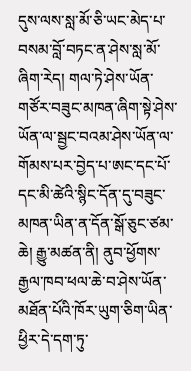དུས་ལས་སླ་མོ་ཅི་ཡང་མེད་པ་བསམ་བློ་བཏང་ན་ཤེས་སླ་མོ་ཞིག་རེད། གལ་ཏེ་ཤེས་ཡོན་གཙོར་བཟུང་མཁན་ཞིག་སྟེ་ཤེས་ཡོན་ལ་སྦྱང་བའམ་ཤེས་ཡོན་ལ་གོམས་པར་བྱེད་པ་ཨང་དང་པོ་དང་མི་ཚེའི་སྙིང་དོན་དུ་བཟུང་མཁན་ཡིན་ན་དོན་སྒོ་ཅུང་ཙམ་ཆེ། རྒྱུ་མཚན་ནི། ནུབ་ཕྱོགས་རྒྱལ་ཁབ་ཕལ་ཆེ་བ་ཤེས་ཡོན་མཐོན་པོའི་ཁོར་ཡུག་ཅིག་ཡིན་ཕྱིར་དེ་དག་ཏུ་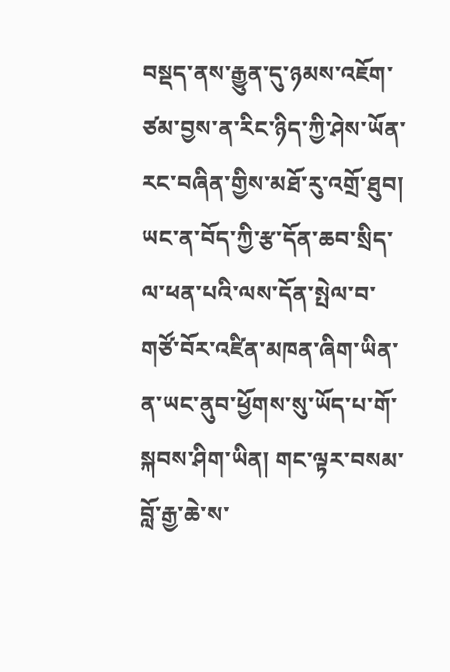བསྡད་ནས་རྒྱུན་དུ་ཉམས་འཇོག་ཙམ་བྱས་ན་རིང་ཉིད་ཀྱི་ཤེས་ཡོན་རང་བཞིན་གྱིས་མཐོ་རུ་འགྲོ་ཐུབ། ཡང་ན་བོད་ཀྱི་རྩ་དོན་ཆབ་སྲིད་ལ་ཕན་པའི་ལས་དོན་སྤེལ་བ་གཙོ་བོར་འཛིན་མཁན་ཞིག་ཡིན་ན་ཡང་ནུབ་ཕྱོགས་སུ་ཡོད་པ་གོ་སྐབས་ཤིག་ཡིན། གང་ལྟར་བསམ་བློ་རྒྱ་ཆེ་ས་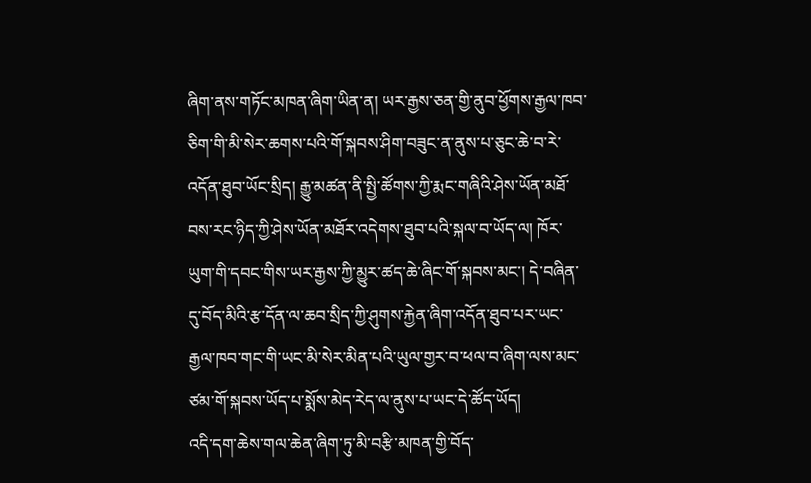ཞིག་ནས་གཏོང་མཁན་ཞིག་ཡིན་ན། ཡར་རྒྱས་ཅན་གྱི་ནུབ་ཕྱོགས་རྒྱལ་ཁབ་ཅིག་གི་མི་སེར་ཆགས་པའི་གོ་སྐབས་ཤིག་བཟུང་ན་ནུས་པ་ཅུང་ཆེ་བ་རེ་འདོན་ཐུབ་ཡོང་སྲིད། རྒྱུ་མཚན་ནི་སྤྱི་ཚོགས་ཀྱི་རྨང་གཞིའི་ཤེས་ཡོན་མཐོ་བས་རང་ཉིད་ཀྱི་ཤེས་ཡོན་མཐོར་འདེགས་ཐུབ་པའི་སྐལ་བ་ཡོད་ལ། ཁོར་ཡུག་གི་དབང་གིས་ཡར་རྒྱས་ཀྱི་མྱུར་ཚད་ཆེ་ཞིང་གོ་སྐབས་མང་། དེ་བཞིན་དུ་བོད་མིའི་རྩ་དོན་ལ་ཆབ་སྲིད་ཀྱི་ཤུགས་རྐྱེན་ཞིག་འདོན་ཐུབ་པར་ཡང་རྒྱལ་ཁབ་གང་གི་ཡང་མི་སེར་མིན་པའི་ཡུལ་གྱར་བ་ཕལ་བ་ཞིག་ལས་མང་ཙམ་གོ་སྐབས་ཡོད་པ་སྨོས་མེད་རེད་ལ་ནུས་པ་ཡང་དེ་ཚོད་ཡོད།
འདི་དག་ཆེས་གལ་ཆེན་ཞིག་ཏུ་མི་བརྩི་མཁན་གྱི་བོད་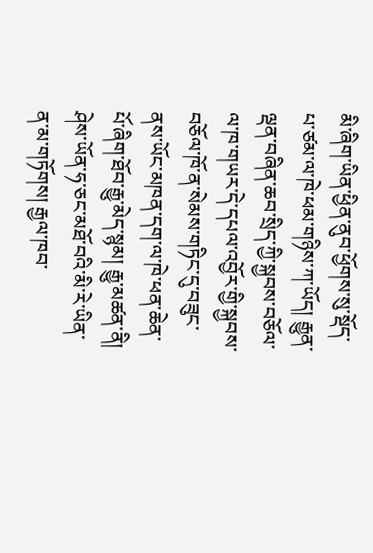མི་ཞིག་ཡིན་ཕྱིན་ནུབ་ཕྱོགས་སུ་སྡོད་པ་ཙམ་ལ་ཁེ་ཕམ་གཉིས་ཀ་ཡོད། རྒྱུན་ལྡན་བཞིན་ཆབ་སྲིད་ཀྱི་སྐྱབས་བཅོལ་ལ་ཁ་གཡར་དེ་དཔལ་འབྱོར་གྱི་སྐྱབས་བཅོལ་ཁོ་ན་སེམས་གཏིང་དུ་བཟུང་ནས་ཡོང་མཁན་དག་ལ་ཁེ་ཕན་ཆེན་པོ་ཞིག་ཐོབ་རྒྱུ་མེད་སྙམ། རྒྱུ་མཚན་ནི། ཤེས་ཡོན་ཧ་ཅང་མཐོ་བའི་མི་རེ་ཡིན་ན་མ་གཏོགས། རྒྱལ་ཁབ་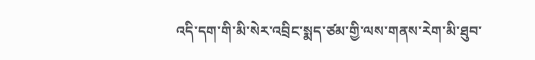འདི་དག་གི་མི་སེར་འབྲིང་སྨད་ཙམ་གྱི་ལས་གནས་རེག་མི་ཐུབ་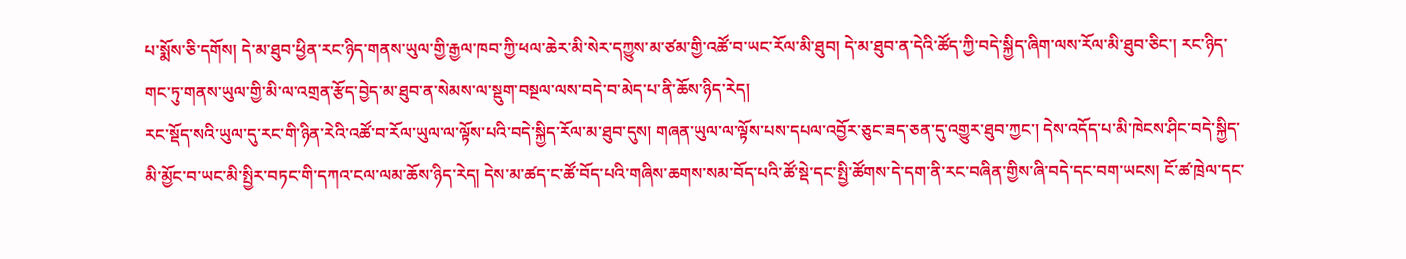པ་སྨོས་ཅི་དགོས། དེ་མ་ཐུབ་ཕྱིན་རང་ཉིད་གནས་ཡུལ་གྱི་རྒྱལ་ཁབ་ཀྱི་ཕལ་ཆེར་མི་སེར་དཀྱུས་མ་ཙམ་གྱི་འཚོ་བ་ཡང་རོལ་མི་ཐུབ། དེ་མ་ཐུབ་ན་དེའི་ཚོད་ཀྱི་བདེ་སྐྱིད་ཞིག་ལས་རོལ་མི་ཐུབ་ཅིང་། རང་ཉིད་གང་ཏུ་གནས་ཡུལ་གྱི་མི་ལ་འགྲན་རྩོད་བྱེད་མ་ཐུབ་ན་སེམས་ལ་སྡུག་བསྔལ་ལས་བདེ་བ་མེད་པ་ནི་ཆོས་ཉིད་རེད།
རང་སྡོད་སའི་ཡུལ་དུ་རང་གི་ཉིན་རེའི་འཚོ་བ་རོལ་ཡུལ་ལ་ལྟོས་པའི་བདེ་སྐྱིད་རོལ་མ་ཐུབ་དུས། གཞན་ཡུལ་ལ་ལྟོས་པས་དཔལ་འབྱོར་ཅུང་ཟད་ཅན་དུ་འགྱུར་ཐུབ་ཀྱང་། དེས་འདོད་པ་མི་ཁེངས་ཤིང་བདེ་སྐྱིད་མི་མྱོང་བ་ཡང་མི་སྤྱིར་བཏང་གི་དཀའ་ངལ་ལམ་ཆོས་ཉིད་རེད། དེས་མ་ཚད་ང་ཚོ་བོད་པའི་གཞིས་ཆགས་སམ་བོད་པའི་ཚོ་སྡེ་དང་སྤྱི་ཚོགས་དེ་དག་ནི་རང་བཞིན་གྱིས་ཞི་བདེ་དང་བག་ཡངས། ངོ་ཚ་ཁྲེལ་དང་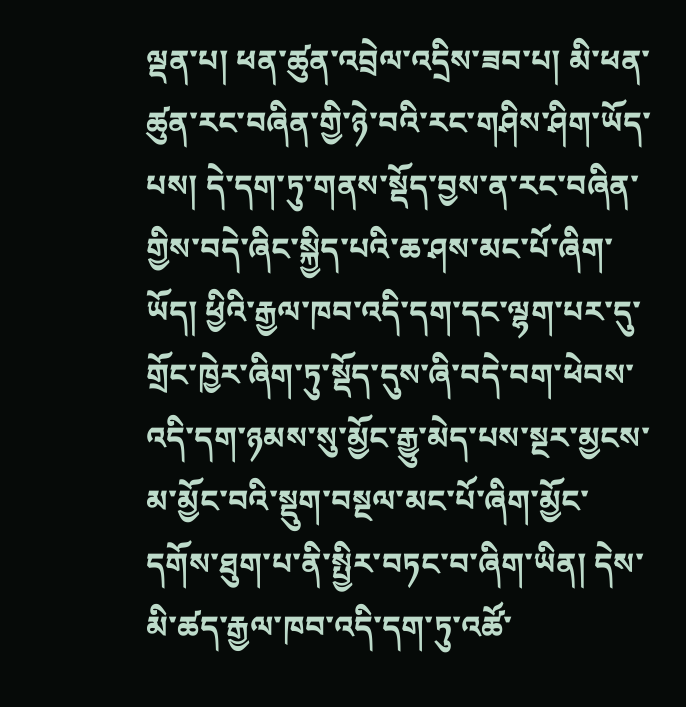ལྡན་པ། ཕན་ཚུན་འབྲེལ་འདྲིས་ཟབ་པ། མི་ཕན་ཚུན་རང་བཞིན་གྱི་ཉེ་བའི་རང་གཤིས་ཤིག་ཡོད་པས། དེ་དག་ཏུ་གནས་སྡོད་བྱས་ན་རང་བཞིན་གྱིས་བདེ་ཞིང་སྐྱིད་པའི་ཆ་ཤས་མང་པོ་ཞིག་ཡོད། ཕྱིའི་རྒྱལ་ཁབ་འདི་དག་དང་ལྷག་པར་དུ་གྲོང་ཁྱེར་ཞིག་ཏུ་སྡོད་དུས་ཞི་བདེ་བག་ཕེབས་འདི་དག་ཉམས་སུ་མྱོང་རྒྱུ་མེད་པས་སྔར་མྱངས་མ་མྱོང་བའི་སྡུག་བསྔལ་མང་པོ་ཞིག་མྱོང་དགོས་ཐུག་པ་ནི་སྤྱིར་བཏང་བ་ཞིག་ཡིན། དེས་མི་ཚད་རྒྱལ་ཁབ་འདི་དག་ཏུ་འཚོ་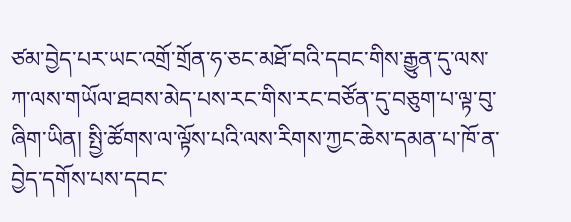ཙམ་བྱེད་པར་ཡང་འགྲོ་གྲོན་ཧ་ཅང་མཐོ་བའི་དབང་གིས་རྒྱུན་དུ་ལས་ཀ་ལས་གཡོལ་ཐབས་མེད་པས་རང་གིས་རང་བཙོན་དུ་བཅུག་པ་ལྟ་བུ་ཞིག་ཡིན། སྤྱི་ཚོགས་ལ་ལྟོས་པའི་ལས་རིགས་ཀྱང་ཆེས་དམན་པ་ཁོ་ན་བྱེད་དགོས་པས་དབང་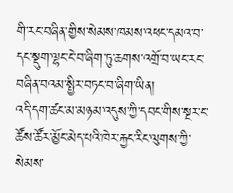གི་རང་བཞིན་གྱིས་སེམས་ཁམས་འཕང་དམའ་བ་དང་སྡུག་ལྷང་ངེ་བ་ཞིག་ཏུ་ཆགས་འགྲོ་བ་ཡང་རང་བཞིན་བའམ་སྤྱིར་བཏང་བ་ཞིག་ཡིན།
འདི་དག་ཚང་མ་མཉམ་འདུས་ཀྱི་དབང་གིས་སྔར་ང་ཚོས་ཚོར་མྱོང་མེད་པའི་ཁེར་རྐྱང་རིང་ལུགས་ཀྱི་སེམས་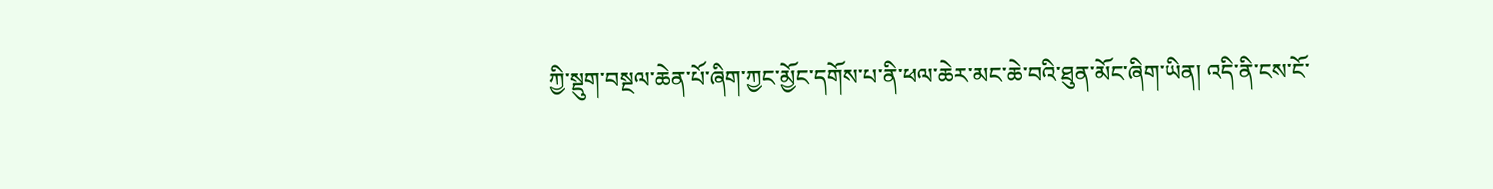ཀྱི་སྡུག་བསྔལ་ཆེན་པོ་ཞིག་ཀྱང་མྱོང་དགོས་པ་ནི་ཕལ་ཆེར་མང་ཆེ་བའི་ཐུན་མོང་ཞིག་ཡིན། འདི་ནི་ངས་ངོ་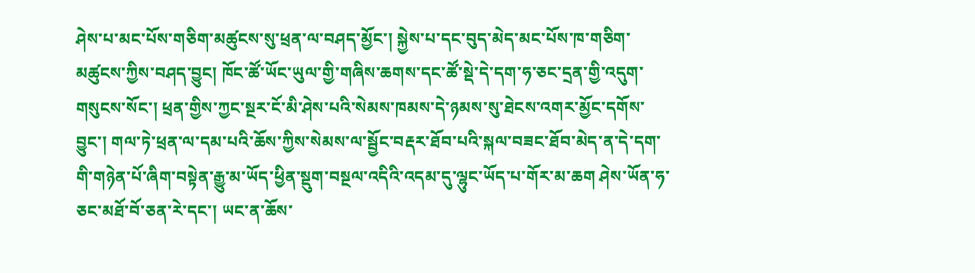ཤེས་པ་མང་པོས་གཅིག་མཚུངས་སུ་ཕྲན་ལ་བཤད་མྱོང་། སྐྱེས་པ་དང་བུད་མེད་མང་པོས་ཁ་གཅིག་མཚུངས་ཀྱིས་བཤད་བྱུང། ཁོང་ཚོ་ཡོང་ཡུལ་གྱི་གཞིས་ཆགས་དང་ཚོ་སྡེ་དེ་དག་ཧ་ཅང་དྲན་གྱི་འདུག་གསུངས་སོང་། ཕྲན་གྱིས་ཀྱང་སྔར་ངོ་མི་ཤེས་པའི་སེམས་ཁམས་དེ་ཉམས་སུ་ཐེངས་འགར་མྱོང་དགོས་བྱུང་། གལ་ཏེ་ཕྲན་ལ་དམ་པའི་ཆོས་ཀྱིས་སེམས་ལ་སྦྱོང་བརྡར་ཐོབ་པའི་སྐལ་བཟང་ཐོབ་མེད་ན་དེ་དག་གི་གཉེན་པོ་ཞིག་བསྟེན་རྒྱུ་མ་ཡོད་ཕྱིན་སྡུག་བསྔལ་འདིའི་འདམ་དུ་ལྷུང་ཡོད་པ་གོར་མ་ཆག ཤེས་ཡོན་ཧ་ཅང་མཐོ་བོ་ཅན་རེ་དང་། ཡང་ན་ཆོས་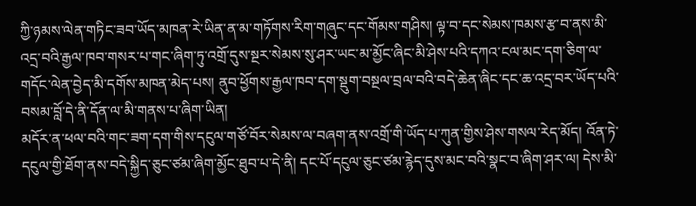ཀྱི་ཉམས་ལེན་གཏིང་ཟབ་ཡོད་མཁན་རེ་ཡིན་ན་མ་གཏོགས་རིག་གཞུང་དང་གོམས་གཤིས། ལྟ་བ་དང་སེམས་ཁམས་རྩ་བ་ནས་མི་འདྲ་བའི་རྒྱལ་ཁབ་གསར་པ་གང་ཞིག་ཏུ་འགྲོ་དུས་སྔར་སེམས་སུ་ཤར་ཡང་མ་མྱོང་ཞིང་མི་ཤེས་པའི་དཀའ་ངལ་མང་དག་ཅིག་ལ་གདོང་ལེན་བྱེད་མི་དགོས་མཁན་མེད་པས། ནུབ་ཕྱོགས་རྒྱལ་ཁབ་དག་སྡུག་བསྔལ་བྲལ་བའི་བདེ་ཆེན་ཞིང་དང་ཆ་འདྲ་བར་ཡོད་པའི་བསམ་བློ་དེ་ནི་དོན་ལ་མི་གནས་པ་ཞིག་ཡིན།
མདོར་ན་ཕལ་བའི་གང་ཟག་དག་གིས་དངུལ་གཙོ་བོར་སེམས་ལ་བཞག་ནས་འགྲོ་གི་ཡོད་པ་ཀུན་གྱིས་ཤེས་གསལ་རེད་མོད། འོན་ཏེ་དངུལ་གྱི་ཐོག་ནས་བདེ་སྐྱིད་ཅུང་ཙམ་ཞིག་མྱོང་ཐུབ་པ་དེ་ནི། དང་པོ་དངུལ་ཅུང་ཙམ་རྙེད་དུས་མང་བའི་སྣང་བ་ཞིག་ཤར་ལ། དེས་མི་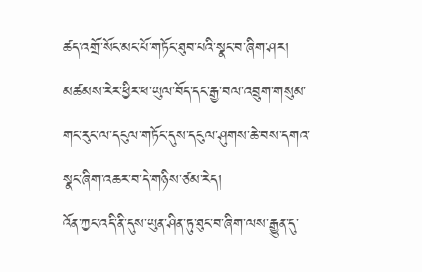ཚད་འགྲོ་སོང་མང་པོ་གཏོང་ཐུབ་པའི་སྣང་བ་ཞིག་ཤར། མཚམས་རེར་ཕྱིར་ཕ་ཡུལ་བོད་དང་རྒྱ་བལ་འབྲུག་གསུམ་གང་རུང་ལ་དངུལ་གཏོང་དུས་དངུལ་ཤུགས་ཆེ་བས་དགའ་སྣང་ཞིག་འཆར་བ་དེ་གཉིས་ཙམ་རེད།
འོན་ཀྱང་འདི་ནི་དུས་ཡུན་ཤིན་ཏུ་ཐུང་བ་ཞིག་ལས་རྒྱུན་དུ་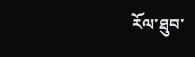རོལ་ཐུབ་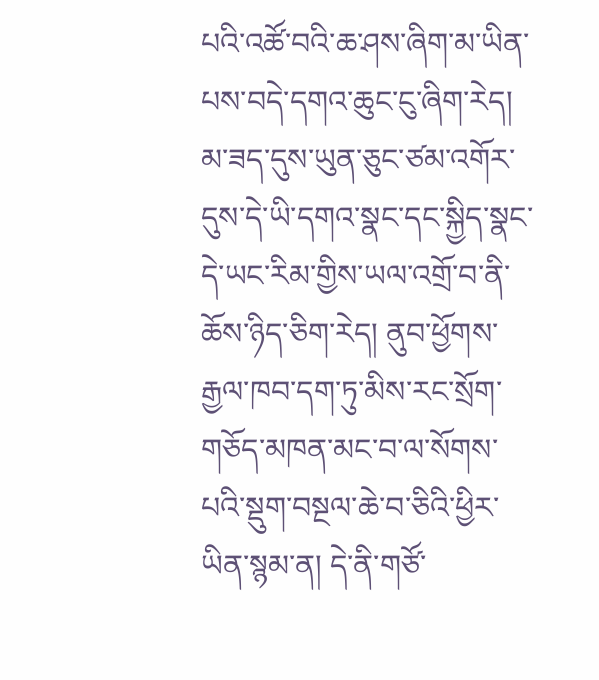པའི་འཚོ་བའི་ཆ་ཤས་ཞིག་མ་ཡིན་པས་བདེ་དགའ་ཆུང་ངུ་ཞིག་རེད། མ་ཟད་དུས་ཡུན་ཅུང་ཙམ་འགོར་དུས་དེ་ཡི་དགའ་སྣང་དང་སྐྱིད་སྣང་དེ་ཡང་རིམ་གྱིས་ཡལ་འགྲོ་བ་ནི་ཆོས་ཉིད་ཅིག་རེད། ནུབ་ཕྱོགས་རྒྱལ་ཁབ་དག་ཏུ་མིས་རང་སྲོག་གཅོད་མཁན་མང་བ་ལ་སོགས་པའི་སྡུག་བསྔལ་ཆེ་བ་ཅིའི་ཕྱིར་ཡིན་སྙམ་ན། དེ་ནི་གཙོ་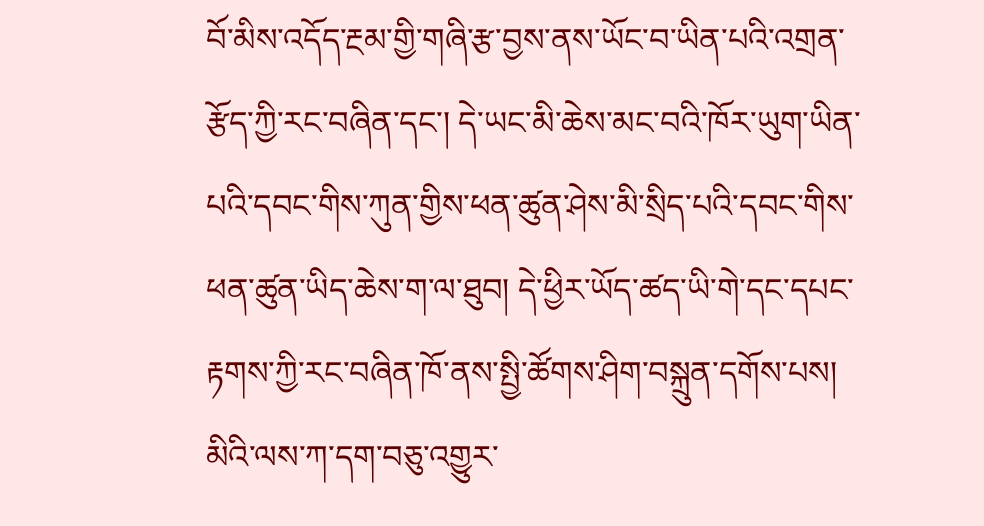བོ་མིས་འདོད་རྔམ་གྱི་གཞི་རྩ་བྱས་ནས་ཡོང་བ་ཡིན་པའི་འགྲན་རྩོད་ཀྱི་རང་བཞིན་དང་། དེ་ཡང་མི་ཆེས་མང་བའི་ཁོར་ཡུག་ཡིན་པའི་དབང་གིས་ཀུན་གྱིས་ཕན་ཚུན་ཤེས་མི་སྲིད་པའི་དབང་གིས་ཕན་ཚུན་ཡིད་ཆེས་ག་ལ་ཐུབ། དེ་ཕྱིར་ཡོད་ཚད་ཡི་གེ་དང་དཔང་རྟགས་ཀྱི་རང་བཞིན་ཁོ་ནས་སྤྱི་ཚོགས་ཤིག་བསྐྲུན་དགོས་པས། མིའི་ལས་ཀ་དག་བཅུ་འགྱུར་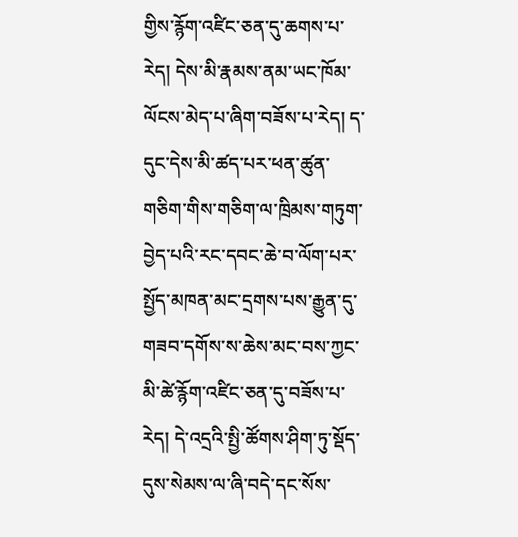གྱིས་རྙོག་འཛིང་ཅན་དུ་ཆགས་པ་རེད། དེས་མི་རྣམས་ནམ་ཡང་ཁོམ་ལོངས་མེད་པ་ཞིག་བཟོས་པ་རེད། ད་དུང་དེས་མི་ཚད་པར་ཕན་ཚུན་གཅིག་གིས་གཅིག་ལ་ཁྲིམས་གཏུག་བྱེད་པའི་རང་དབང་ཆེ་བ་ལོག་པར་སྤྱོད་མཁན་མང་དྲགས་པས་རྒྱུན་དུ་གཟབ་དགོས་ས་ཆེས་མང་བས་ཀྱང་མི་ཚེ་རྙོག་འཛིང་ཅན་དུ་བཟོས་པ་རེད། དེ་འདྲའི་སྤྱི་ཚོགས་ཤིག་ཏུ་སྡོད་དུས་སེམས་ལ་ཞི་བདེ་དང་སོས་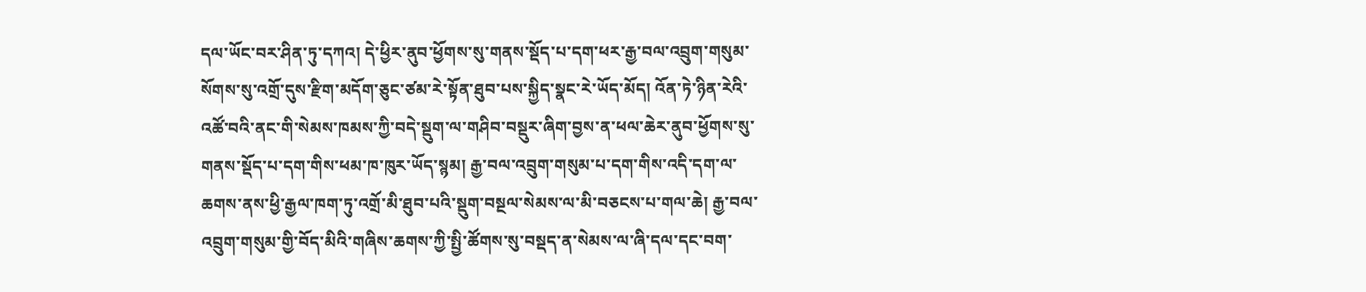དལ་ཡོང་བར་ཤིན་ཏུ་དཀའ། དེ་ཕྱིར་ནུབ་ཕྱོགས་སུ་གནས་སྡོད་པ་དག་ཕར་རྒྱ་བལ་འབྲུག་གསུམ་སོགས་སུ་འགྲོ་དུས་རྫིག་མདོག་ཅུང་ཙམ་རེ་སྟོན་ཐུབ་པས་སྐྱིད་སྣང་རེ་ཡོད་མོད། འོན་ཏེ་ཉིན་རེའི་འཚོ་བའི་ནང་གི་སེམས་ཁམས་ཀྱི་བདེ་སྡུག་ལ་གཤིབ་བསྡུར་ཞིག་བྱས་ན་ཕལ་ཆེར་ནུབ་ཕྱོགས་སུ་གནས་སྡོད་པ་དག་གིས་ཕམ་ཁ་ཁུར་ཡོད་སྙམ། རྒྱ་བལ་འབྲུག་གསུམ་པ་དག་གིས་འདི་དག་ལ་ཆགས་ནས་ཕྱི་རྒྱལ་ཁག་ཏུ་འགྲོ་མི་ཐུབ་པའི་སྡུག་བསྔལ་སེམས་ལ་མི་བཅངས་པ་གལ་ཆེ། རྒྱ་བལ་འབྲུག་གསུམ་གྱི་བོད་མིའི་གཞིས་ཆགས་ཀྱི་སྤྱི་ཚོགས་སུ་བསྡད་ན་སེམས་ལ་ཞི་དལ་དང་བག་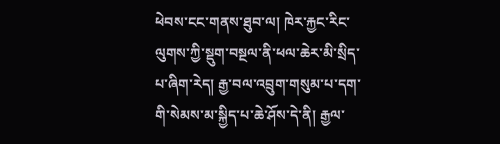ཕེབས་ངང་གནས་ཐུབ་ལ། ཁེར་རྐྱང་རིང་ལུགས་ཀྱི་སྡུག་བསྔལ་ནི་ཕལ་ཆེར་མི་སྲིད་པ་ཞིག་རེད། རྒྱ་བལ་འབྲུག་གསུམ་པ་དག་གི་སེམས་མ་སྐྱིད་པ་ཆེ་ཤོས་དེ་ནི། རྒྱལ་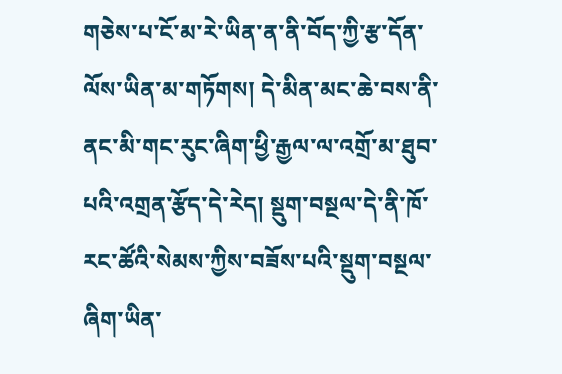གཅེས་པ་ངོ་མ་རེ་ཡིན་ན་ནི་བོད་ཀྱི་རྩ་དོན་ལོས་ཡིན་མ་གཏོགས། དེ་མིན་མང་ཆེ་བས་ནི་ནང་མི་གང་རུང་ཞིག་ཕྱི་རྒྱལ་ལ་འགྲོ་མ་ཐུབ་པའི་འགྲན་རྩོད་དེ་རེད། སྡུག་བསྔལ་དེ་ནི་ཁོ་རང་ཚོའི་སེམས་ཀྱིས་བཟོས་པའི་སྡུག་བསྔལ་ཞིག་ཡིན་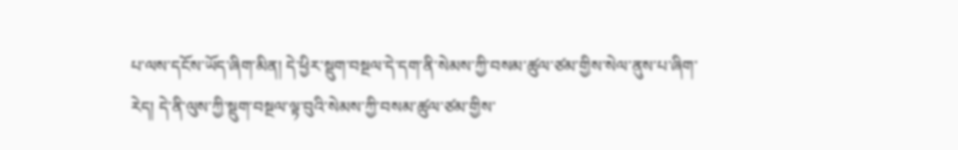པ་ལས་དངོས་ཡོད་ཞིག་མིན། དེ་ཕྱིར་སྡུག་བསྔལ་དེ་དག་ནི་སེམས་ཀྱི་བསམ་ཚུལ་ཙམ་གྱིས་སེལ་ནུས་པ་ཞིག་རེད། དེ་ནི་ལུས་ཀྱི་སྡུག་བསྔལ་ལྟ་བུའི་སེམས་ཀྱི་བསམ་ཚུལ་ཙམ་གྱིས་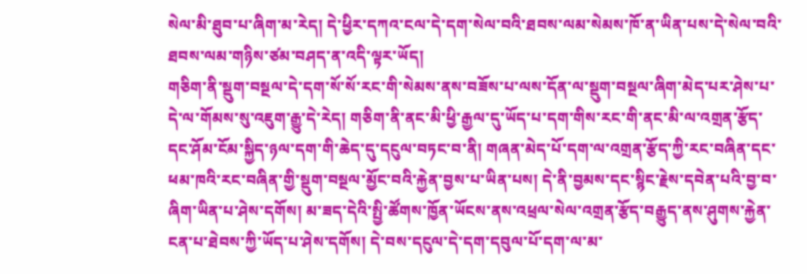སེལ་མི་ཐུབ་པ་ཞིག་མ་རེད། དེ་ཕྱིར་དཀའ་ངལ་དེ་དག་སེལ་བའི་ཐབས་ལམ་སེམས་ཁོ་ན་ཡིན་པས་དེ་སེལ་བའི་ཐབས་ལམ་གཉིས་ཙམ་བཤད་ན་འདི་ལྟར་ཡོད།
གཅིག་ནི་སྡུག་བསྔལ་དེ་དག་སོ་སོ་རང་གི་སེམས་ནས་བཟོས་པ་ལས་དོན་ལ་སྡུག་བསྔལ་ཞིག་མེད་པར་ཤེས་པ་དེ་ལ་གོམས་སུ་འཇུག་རྒྱུ་དེ་རེད། གཅིག་ནི་ནང་མི་ཕྱི་རྒྱལ་དུ་ཡོད་པ་དག་གིས་རང་གི་ནང་མི་ལ་འགྲན་རྩོད་དང་ཤོམ་ངོམ་སྐྱིད་ཉལ་དག་གི་ཆེད་དུ་དངུལ་བཏང་བ་ནི། གཞན་མེད་པོ་དག་ལ་འགྲན་རྩོད་ཀྱི་རང་བཞིན་དང་ཕམ་ཁའི་རང་བཞིན་གྱི་སྡུག་བསྔལ་མྱོང་བའི་རྐྱེན་བྱས་པ་ཡིན་པས། དེ་ནི་བྱམས་དང་སྙིང་རྗེས་དབེན་པའི་བྱ་བ་ཞིག་ཡིན་པ་ཤེས་དགོས། མ་ཟད་དེའི་སྤྱི་ཚོགས་ཁྱོན་ཡོངས་ནས་འཕྲལ་སེལ་འགྲན་རྩོད་བརྒྱུད་ནས་ཤུགས་རྐྱེན་ངན་པ་ཐེབས་ཀྱི་ཡོད་པ་ཤེས་དགོས། དེ་བས་དངུལ་དེ་དག་དབུལ་པོ་དག་ལ་མ་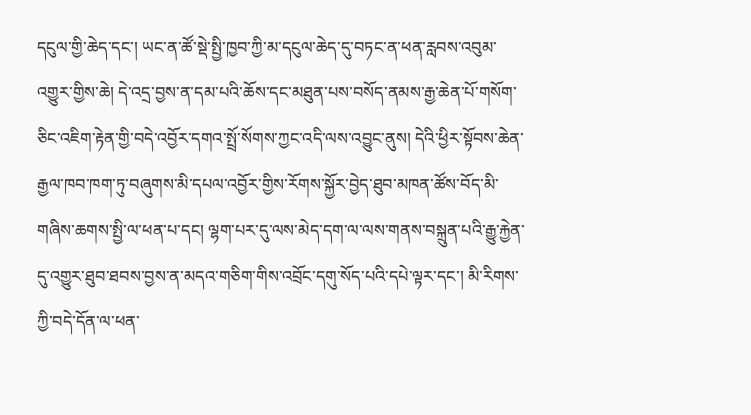དངུལ་གྱི་ཆེད་དང་། ཡང་ན་ཚོ་སྡེ་སྤྱི་ཁྱབ་ཀྱི་མ་དངུལ་ཆེད་དུ་བཏང་ན་ཕན་རླབས་འབུམ་འགྱུར་གྱིས་ཆེ། དེ་འདྲ་བྱས་ན་དམ་པའི་ཆོས་དང་མཐུན་པས་བསོད་ནམས་རྒྱ་ཆེན་པོ་གསོག་ཅིང་འཇིག་རྟེན་གྱི་བདེ་འབྱོར་དགའ་སྤྲོ་སོགས་ཀྱང་འདི་ལས་འབྱུང་ནུས། དེའི་ཕྱིར་སྟོབས་ཆེན་རྒྱལ་ཁབ་ཁག་ཏུ་བཞུགས་མི་དཔལ་འབྱོར་གྱིས་རོགས་སྐྱོར་བྱེད་ཐུབ་མཁན་ཚོས་བོད་མི་གཞིས་ཆགས་སྤྱི་ལ་ཕན་པ་དང། ལྷག་པར་དུ་ལས་མེད་དག་ལ་ལས་གནས་བསྐྲུན་པའི་རྒྱུ་རྐྱེན་དུ་འགྱུར་ཐུབ་ཐབས་བྱས་ན་མདའ་གཅིག་གིས་འབྲོང་དགུ་སོད་པའི་དཔེ་ལྟར་དང་། མི་རིགས་ཀྱི་བདེ་དོན་ལ་ཕན་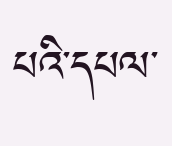པའི་དཔལ་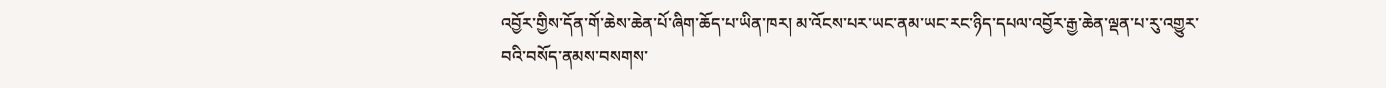འབྱོར་གྱིས་དོན་གོ་ཆེས་ཆེན་པོ་ཞིག་ཆོད་པ་ཡིན་ཁར། མ་འོངས་པར་ཡང་ནམ་ཡང་རང་ཉིད་དཔལ་འབྱོར་རྒྱ་ཆེན་ལྡན་པ་རུ་འགྱུར་བའི་བསོད་ནམས་བསགས་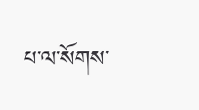པ་ལ་སོགས་